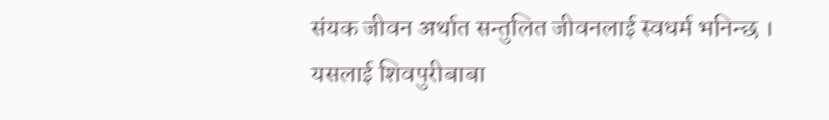संयक जीवन अर्थात सन्तुलित जीवनलाई स्वधर्म भनिन्छ । यसलाई शिवपुरीबाबा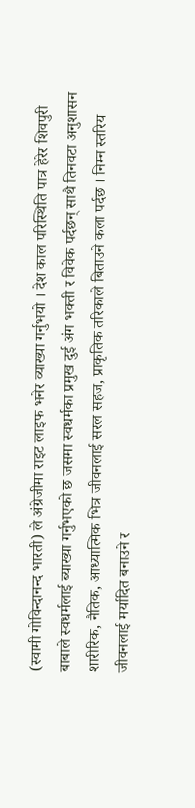(स्वामी गोविन्दानन्द भारती) ले अंग्रेजीमा राइट लाइफ भनेर व्याख्या गर्नुभयो । देश काल परिस्थिति पात्र हेरेर शिवपुरी बाबाले स्वधर्मलाई ब्याख्या गर्नुभएको छ जसमा स्वधर्मका प्रमुख दुई अंग भक्ती र विवेक पर्दछन् साथै तिनवटा अनुशासन शारीरिक, नैतिक, आध्यात्मिक भित्र जीवनलाई सरल सहज, प्राकृतिक तरिकाले बिताउने कला पर्दछ । निम्न स्तरिय जीवनलाई मर्यादित बनाउने र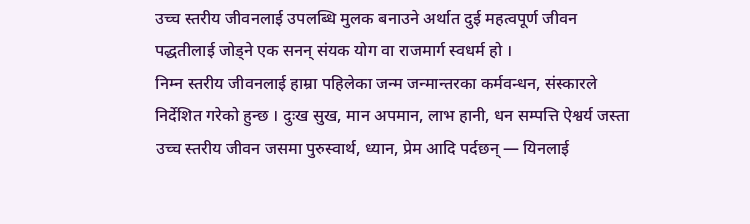उच्च स्तरीय जीवनलाई उपलब्धि मुलक बनाउने अर्थात दुई महत्वपूर्ण जीवन पद्धतीलाई जोड्ने एक सनन् संयक योग वा राजमार्ग स्वधर्म हो ।
निम्न स्तरीय जीवनलाई हाम्रा पहिलेका जन्म जन्मान्तरका कर्मवन्धन, संस्कारले निर्देशित गरेको हुन्छ । दुःख सुख, मान अपमान, लाभ हानी, धन सम्पत्ति ऐश्वर्य जस्ता उच्च स्तरीय जीवन जसमा पुरुस्वार्थ, ध्यान, प्रेम आदि पर्दछन् — यिनलाई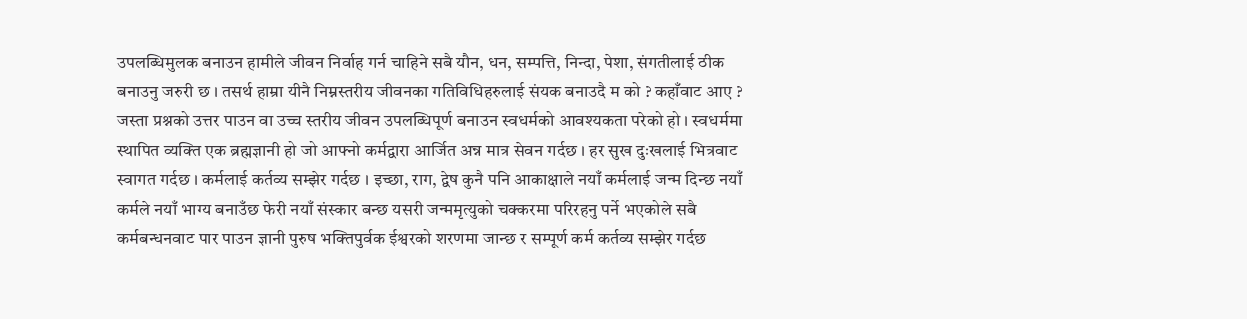उपलब्धिमुलक बनाउन हामीले जीवन निर्वाह गर्न चाहिने सबै यौन, धन, सम्पत्ति, निन्दा, पेशा, संगतीलाई ठीक बनाउनु जरुरी छ । तसर्थ हाम्रा यीनै निम्नस्तरीय जीवनका गतिविधिहरुलाई संयक बनाउदै म को ? कहाँवाट आए ? जस्ता प्रश्नको उत्तर पाउन वा उच्च स्तरीय जीवन उपलब्धिपूर्ण बनाउन स्वधर्मको आवश्यकता परेको हो । स्वधर्ममा स्थापित व्यक्ति एक ब्रह्मज्ञानी हो जो आफ्नो कर्मद्वारा आर्जित अन्न मात्र सेवन गर्दछ । हर सुख दुःखलाई भित्रवाट स्वागत गर्दछ । कर्मलाई कर्तव्य सम्झेर गर्दछ । इच्छा, राग, द्वेष कुनै पनि आकाक्षाले नयाँ कर्मलाई जन्म दिन्छ नयाँ कर्मले नयाँ भाग्य बनाउँछ फेरी नयाँ संस्कार बन्छ यसरी जन्ममृत्युको चक्करमा परिरहनु पर्ने भएकोले सबै कर्मबन्धनवाट पार पाउन ज्ञानी पुरुष भक्तिपुर्वक ईश्वरको शरणमा जान्छ र सम्पूर्ण कर्म कर्तव्य सम्झेर गर्दछ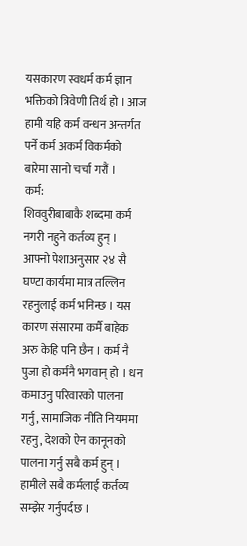यसकारण स्वधर्म कर्म ज्ञान भक्तिको त्रिवेणी तिर्थ हो । आज हामी यहि कर्म वन्धन अन्तर्गत पर्ने कर्म अकर्म विकर्मको बारेमा सानो चर्चा गरौं ।
कर्म:
शिववुरीबाबाकै शब्दमा कर्म नगरी नहुने कर्तव्य हुन् । आफ्नो पेशाअनुसार २४ सै घण्टा कार्यमा मात्र तल्लिन रहनुलाई कर्म भनिन्छ । यस कारण संसारमा कर्मै बाहेक अरु केहि पनि छैन । कर्म नै पुजा हो कर्मनै भगवान् हो । धन कमाउनु परिवारको पालना गर्नु, सामाजिक नीति नियममा रहनु, देशको ऐन कानूनको पालना गर्नु सबै कर्म हुन् । हामीले सबै कर्मलाई कर्तव्य सम्झेर गर्नुपर्दछ ।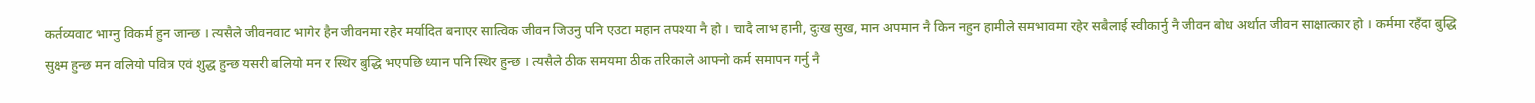कर्तव्यवाट भाग्नु विकर्म हुन जान्छ । त्यसैले जीवनवाट भागेर हैन जीवनमा रहेर मर्यादित बनाएर सात्विक जीवन जिउनु पनि एउटा महान तपश्या नै हो । चादै लाभ हानी, दुःख सुख, मान अपमान नै किन नहुन हामीले समभावमा रहेर सबैलाई स्वीकार्नु नै जीवन बोध अर्थात जीवन साक्षात्कार हो । कर्ममा रहँदा बुद्धि सुक्ष्म हुन्छ मन वलियो पवित्र एवं शुद्ध हुन्छ यसरी बलियो मन र स्थिर बुद्धि भएपछि ध्यान पनि स्थिर हुन्छ । त्यसैले ठीक समयमा ठीक तरिकाले आफ्नो कर्म समापन गर्नु नै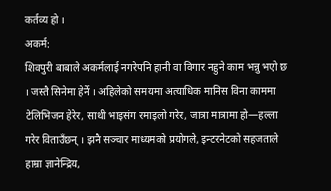कर्तव्य हो ।
अकर्म:
शिवपुरी बाबाले अकर्मलाई नगरेपनि हानी वा विगार नहुने काम भन्नु भएो छ । जस्तै सिनेमा हेर्ने । अहिलेको समयमा अत्याधिक मानिस विना काममा टेलिभिजन हेरेर, साथी भाइसंग रमाइलो गरेर, जात्रा मात्रामा हो—हल्ला गरेर विताउँछन् । झनै सञ्चार माध्यमको प्रयोगले, इन्टरनेटको सहजताले हाम्रा ज्ञानेन्द्रिय,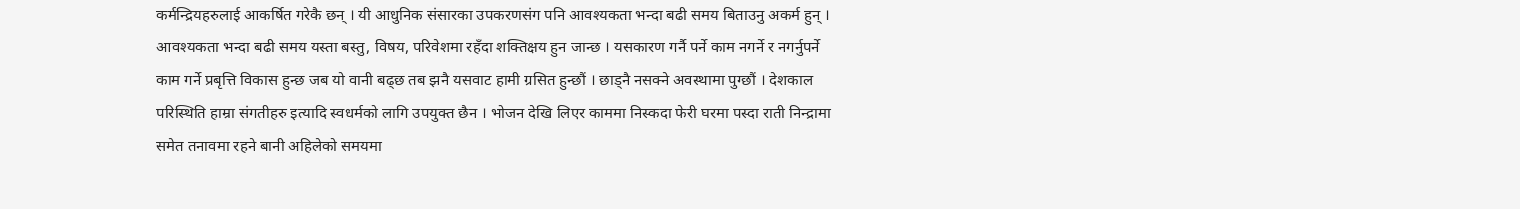कर्मन्द्रियहरुलाई आकर्षित गरेकै छन् । यी आधुनिक संसारका उपकरणसंग पनि आवश्यकता भन्दा बढी समय बिताउनु अकर्म हुन् । आवश्यकता भन्दा बढी समय यस्ता बस्तु, विषय, परिवेशमा रहँदा शक्तिक्षय हुन जान्छ । यसकारण गर्नै पर्ने काम नगर्ने र नगर्नुपर्ने काम गर्ने प्रबृत्ति विकास हुन्छ जब यो वानी बढ्छ तब झनै यसवाट हामी ग्रसित हुन्छौं । छाड्नै नसक्ने अवस्थामा पुग्छौं । देशकाल परिस्थिति हाम्रा संगतीहरु इत्यादि स्वधर्मको लागि उपयुक्त छैन । भोजन देखि लिएर काममा निस्कदा फेरी घरमा पस्दा राती निन्द्रामा समेत तनावमा रहने बानी अहिलेको समयमा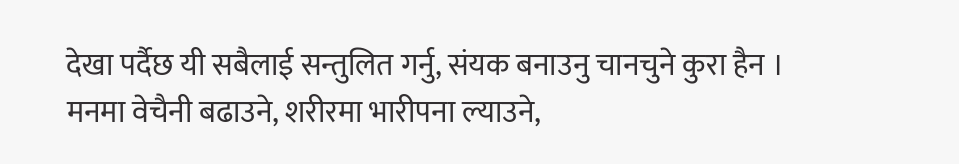देखा पर्दैछ यी सबैलाई सन्तुलित गर्नु, संयक बनाउनु चानचुने कुरा हैन । मनमा वेचैनी बढाउने, शरीरमा भारीपना ल्याउने,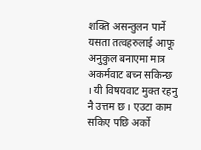शक्ति असन्तुलन पार्ने यसता तत्वहरुलाई आफू अनुकुल बनाएमा मात्र अकर्मवाट बच्न सकिन्छ । यी विषयवाट मुक्त रहनु नै उत्तम छ । एउटा काम सकिए पछि अर्को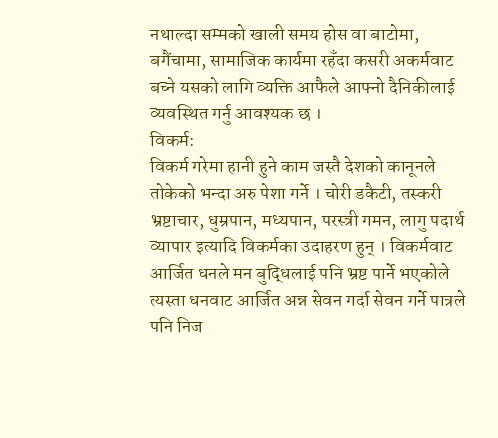नथाल्दा सम्मको खाली समय होस वा बाटोमा, बगैंचामा, सामाजिक कार्यमा रहँदा कसरी अकर्मवाट बच्ने यसको लागि व्यक्ति आफैले आफ्नो दैनिकीलाई व्यवस्थित गर्नु आवश्यक छ ।
विकर्म:
विकर्म गरेमा हानी हुने काम जस्तै देशको कानूनले तोकेको भन्दा अरु पेशा गर्ने । चोरी डकैटी, तस्करी भ्रष्टाचार, धुम्रपान, मध्यपान, परस्त्री गमन, लागु पदार्थ व्यापार इत्यादि विकर्मका उदाहरण हुन् । विकर्मवाट आर्जित धनले मन बुद्धिलाई पनि भ्रष्ट पार्ने भएकोले त्यस्ता धनवाट आर्जित अन्न सेवन गर्दा सेवन गर्ने पात्रले पनि निज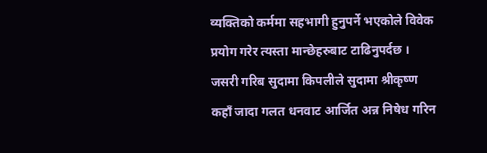व्यक्तिको कर्ममा सहभागी हुनुपर्ने भएकोले विवेक प्रयोग गरेर त्यस्ता मान्छेहरुबाट टाढिनुपर्दछ । जसरी गरिब सुदामा किपलीले सुदामा श्रीकृष्ण कहाँ जादा गलत धनवाट आर्जित अन्न निषेध गरिन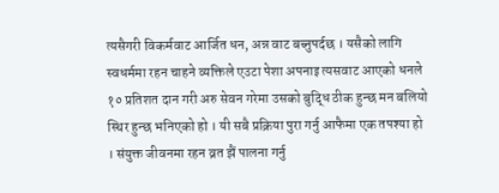त्यसैगरी विकर्मवाट आर्जित धन, अन्न वाट बच्नुपर्दछ । यसैको लागि स्वधर्ममा रहन चाहने व्यक्तिले एउटा पेशा अपनाइ त्यसवाट आएको धनले १० प्रतिशत दान गरी अरु सेवन गरेमा उसको बुद्धि ठीक हुन्छ मन बलियो स्थिर हुन्छ भनिएको हो । यी सबै प्रक्रिया पुरा गर्नु आफैमा एक तपश्या हो । संयुक्त जीवनमा रहन व्रत झैं पालना गर्नु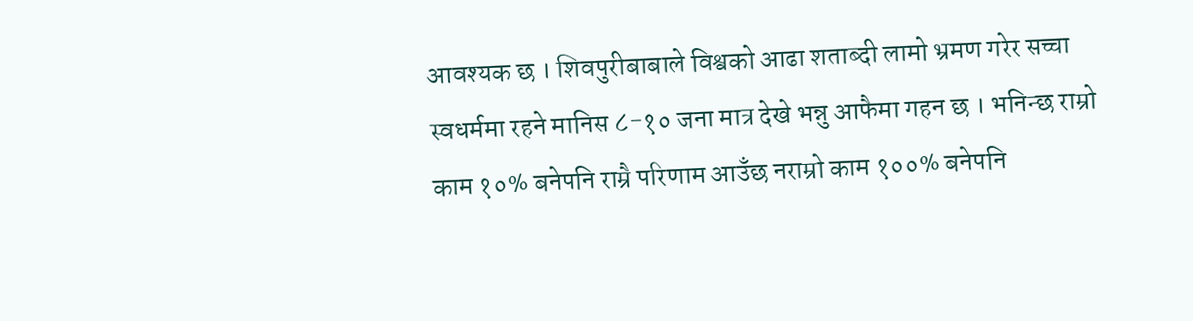आवश्यक छ । शिवपुरीबाबाले विश्वको आढा शताब्दी लामो भ्रमण गरेर सच्चा स्वधर्ममा रहने मानिस ८-१० जना मात्र देखे भन्नु आफैमा गहन छ । भनिन्छ राम्रो काम १०% बनेपनि राम्रै परिणाम आउँछ नराम्रो काम १००% बनेपनि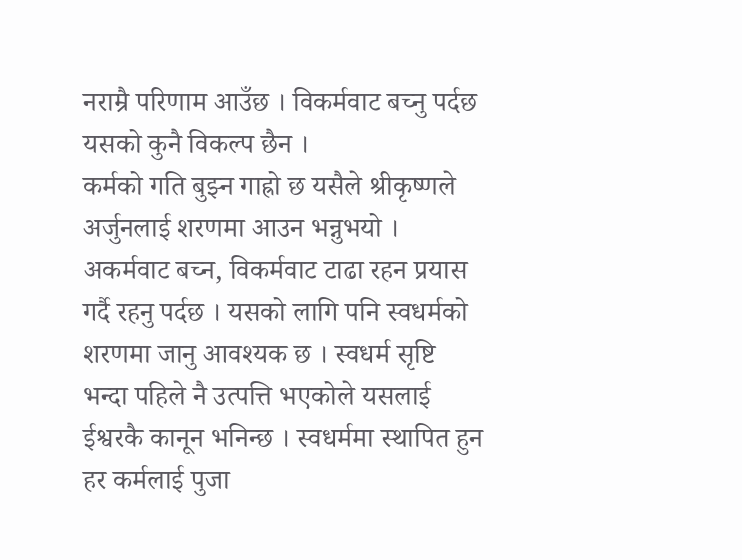नराम्रै परिणाम आउँछ । विकर्मवाट बच्नु पर्दछ यसको कुनै विकल्प छैन ।
कर्मको गति बुझ्न गाह्रो छ यसैले श्रीकृष्णले अर्जुनलाई शरणमा आउन भन्नुभयो । अकर्मवाट बच्न, विकर्मवाट टाढा रहन प्रयास गर्दै रहनु पर्दछ । यसको लागि पनि स्वधर्मको शरणमा जानु आवश्यक छ । स्वधर्म सृष्टि भन्दा पहिले नै उत्पत्ति भएकोले यसलाई ईश्वरकै कानून भनिन्छ । स्वधर्ममा स्थापित हुन हर कर्मलाई पुजा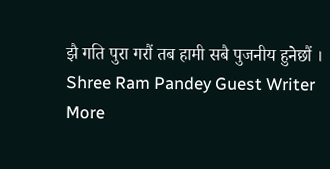झै गति पुरा गरौं तब हामी सबै पुजनीय हुनेछौं ।
Shree Ram Pandey Guest Writer
More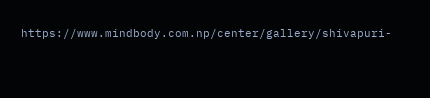https://www.mindbody.com.np/center/gallery/shivapuri-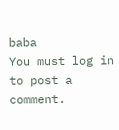baba
You must log in to post a comment.